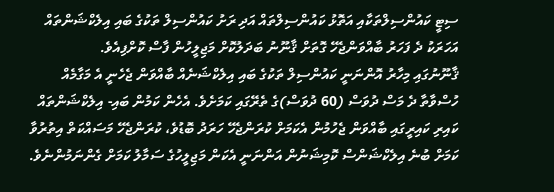ސިޓީ ކައުންސިލްތަކާއި އަތޮޅު ކައުންސިލްތައް އަދި ރަށު ކައުންސިލް ތަކުގެ ބައި އިލެކްޝަންތައް އަހަރަކު ދެ ފަހަރު ބާއްވަންޖެހޭ ގޮތަށް ޤާނޫނު ބަދަލުކޮށް މަޖިލީހުން ފާސް ކޮށްފިއެވެ.
ޤާނޫނުގައި މިހާރު އޮންނަނީ ކައުންސިލް ތަކުގެ ބައި އިލެކްޝަނެއް ބާއްވަން ޖެހެނީ އެ މަގާމެއް ހުސްވާތާ ދެ މަސް ދުވަސް (60 ދުވަސް)ގެ ތެރޭގައި ކަމަށެވެ. އެހެން ކަމުން ބައި- އިލެކްޝަންތައް ކައިރި ކައިރީގައި ބާއްވަން ޖެހުމުން އެކަމަށް ކުރަންޖެހޭ ހަރަދު ބޮޑުވެ، ކުރަންޖެހޭ މަސައްކަތް އިތުރުވާ ކަމަށް ބުނެ އިލެކްޝަންސް ކޮމިޝަނުން އަންނަނީ އެކަން މަޖިލީހުގެ ސަމާލު ކަމަށް ގެންނަމުންނެވެ.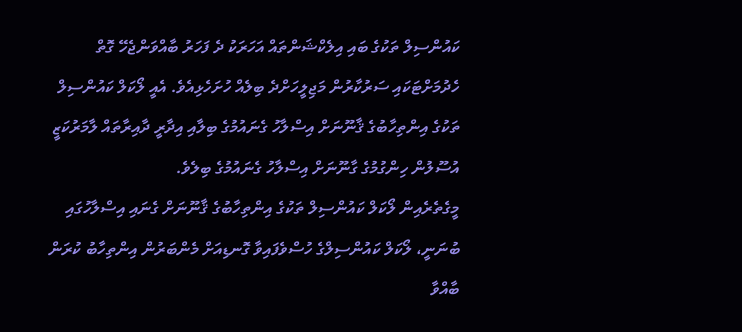ކައުންސިލް ތަކުގެ ބައި އިލެކްޝަންތައް އަހަރަކު ދެ ފަހަރު ބާއްވަންޖެހޭ ގޮތް ހެދުމަށްޓަކައި ސަރުކާރުން މަޖިލީހަށްދެ ބިލެއް ހުށަހެޅިއެވެ. އެއީ ލޯކަލް ކައުންސިލް ތަކުގެ އިންތިހާބުގެ ޤާނޫނަށް އިސްލާހު ގެނައުމުގެ ބިލާއި އިދާރީ ދާއިރާތައް ލާމަރުކަޒީ އުސޫލުން ހިންގުމުގެ ގާނޫނަށް އިސްލާހު ގެނައުމުގެ ބިލެވެ.
މީގެތެރެއިން ލޯކަލް ކައުންސިލް ތަކުގެ އިންތިހާބުގެ ޤާނޫނަށް ގެނައި އިސްލާހުގައި ބުނަނީ، ލޯކަލް ކައުންސިލްގެ ހުސްވެފައިވާ ގޮނޑިއަށް މެންބަރުން އިންތިހާބު ކުރަން ބާއްވާ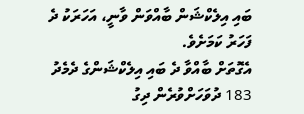ބައި އިލެކްޝަން ބާއްވަން ވާނީ، އަހަރަކު ދެ ފަހަރު ކަމަށެވެ.
އެގޮތަށް ބާއްވާ ދެ ބައި އިލެކްޝަންގެ ދެމެދު 183 ދުވަހަށްވުރެން ދިގު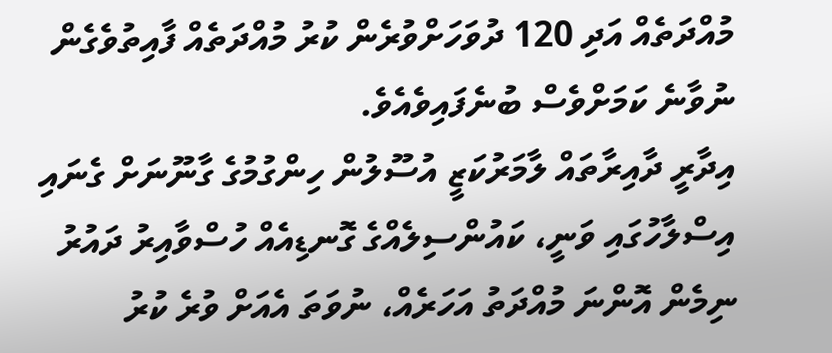މުއްދަތެއް އަދި 120 ދުވަހަށްވުރެން ކުރު މުއްދަތެއް ފާއިތުވެގެން ނުވާނެ ކަމަށްވެސް ބުނެފައިވެއެވެ.
އިދާރީ ދާއިރާތައް ލާމަރުކަޒީ އުސޫލުން ހިންގުމުގެ ގާނޫނަށް ގެނައި އިސްލާހުގައި ވަނީ، ކައުންސިލެއްގެ ގޮނޑިއެއް ހުސްވާއިރު ދައުރު ނިމެން އޮންނަ މުއްދަތު އަހަރެއް، ނުވަތަ އެއަށް ވުރެ ކުރު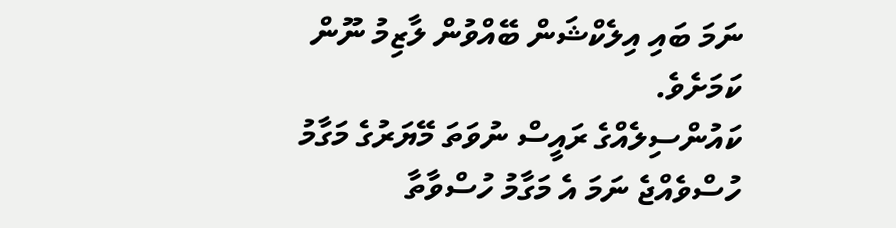ނަމަ ބައި އިލެކްޝަން ބޭއްވުން ލާޒިމު ނޫން ކަމަށެވެ.
ކައުންސިލެއްގެ ރައީސް ނުވަތަ މޭޔަރުގެ މަގާމު ހުސްވެއްޖެ ނަމަ އެ މަގާމު ހުސްވާތާ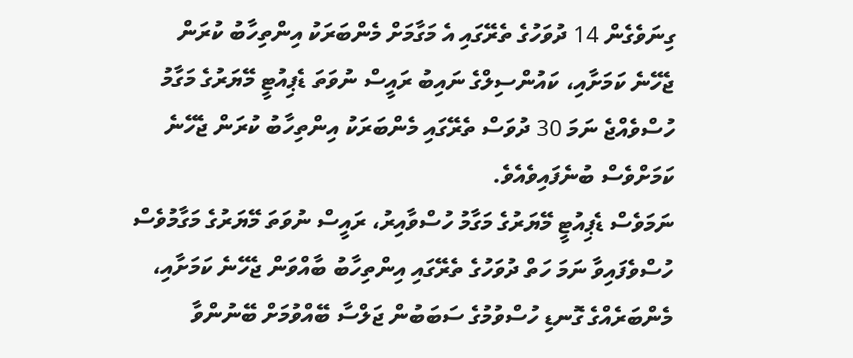ގިނަވެގެން 14 ދުވަހުގެ ތެރޭގައި އެ މަގާމަށް މެންބަރަކު އިންތިހާބު ކުރަން ޖެހޭނެ ކަމަށާއި، ކައުންސިލްގެ ނައިބު ރައީސް ނުވަތަ ޑެޕިއުޓީ މޭޔަރުގެ މަގާމު ހުސްވެއްޖެ ނަމަ 30 ދުވަސް ތެރޭގައި މެންބަރަކު އިންތިހާބު ކުރަން ޖެހޭނެ ކަމަށްވެސް ބުނެފައިވެއެވެ.
ނަމަވެސް ޑެޕިއުޓީ މޭޔަރުގެ މަގާމު ހުސްވާއިރު، ރައީސް ނުވަތަ މޭޔަރުގެ މަގާމުވެސް ހުސްވެފައިވާ ނަމަ ހަތް ދުވަހުގެ ތެރޭގައި އިންތިހާބު ބާއްވަން ޖެހޭނެ ކަމަށާއި، މެންބަރެއްގެ ގޮނޑި ހުސްވުމުގެ ސަބަބުން ޖަލްސާ ބޭއްވުމަށް ބޭނުންވާ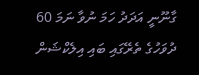ގާނޫނީ އަދަދު ހަމަ ނުވާ ނަމަ 60 ދުވަހުގެ ތެރޭގައި ބައި އިލެކްޝަން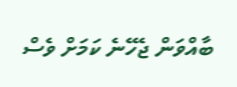ބާއްވަން ޖެހޭނެ ކަމަށް ވެސް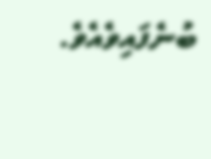ބުނެފައިވެއެވެ.